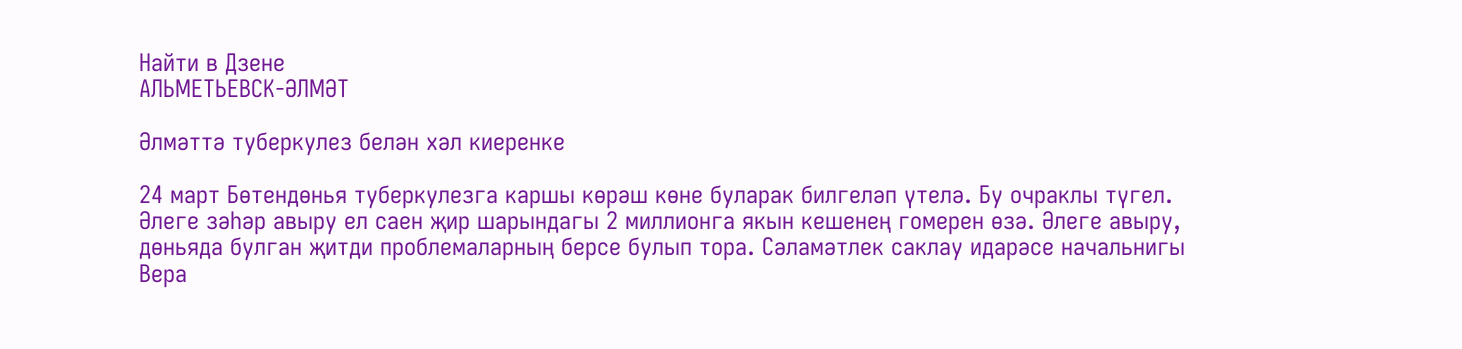Найти в Дзене
АЛЬМЕТЬЕВСК-ӘЛМӘТ

Әлмәттә туберкулез белән хәл киеренке

24 март Бөтендөнья туберкулезга каршы көрәш көне буларак билгеләп үтелә. Бу очраклы түгел. Әлеге зәһәр авыру ел саен җир шарындагы 2 миллионга якын кешенең гомерен өзә. Әлеге авыру, дөньяда булган җитди проблемаларның берсе булып тора. Сәламәтлек саклау идарәсе начальнигы Вера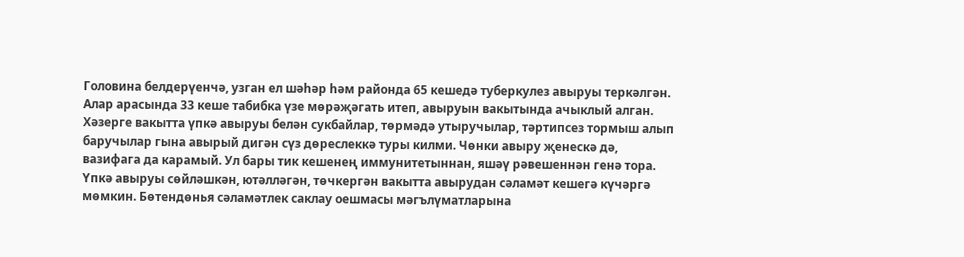Головина белдерүенчә, узган ел шәһәр һәм районда 65 кешедә туберкулез авыруы теркәлгән. Алар арасында 33 кеше табибка үзе мөрәҗәгать итеп, авыруын вакытында ачыклый алган. Хәзерге вакытта үпкә авыруы белән сукбайлар, төрмәдә утыручылар, тәртипсез тормыш алып баручылар гына авырый дигән сүз дөреслеккә туры килми. Чөнки авыру җенескә дә, вазифага да карамый. Ул бары тик кешенең иммунитетыннан, яшәү рәвешеннән генә тора. Үпкә авыруы сөйләшкән, ютәлләгән, төчкергән вакытта авырудан сәламәт кешегә күчәргә мөмкин. Бөтендөнья сәламәтлек саклау оешмасы мәгълүматларына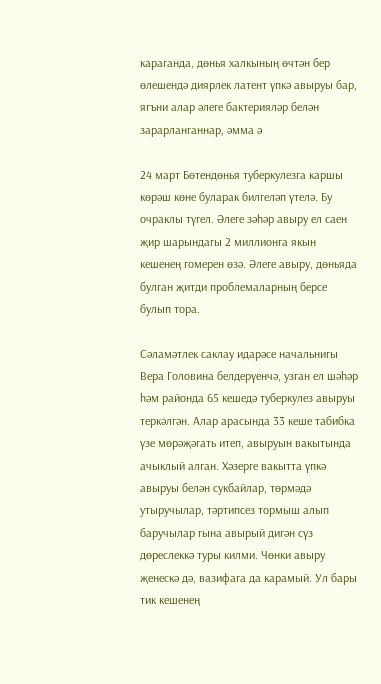караганда, дөнья халкының өчтән бер өлешендә диярлек латент үпкә авыруы бар, ягъни алар әлеге бактерияләр белән зарарланганнар, әмма ә

24 март Бөтендөнья туберкулезга каршы көрәш көне буларак билгеләп үтелә. Бу очраклы түгел. Әлеге зәһәр авыру ел саен җир шарындагы 2 миллионга якын кешенең гомерен өзә. Әлеге авыру, дөньяда булган җитди проблемаларның берсе булып тора.

Сәламәтлек саклау идарәсе начальнигы Вера Головина белдерүенчә, узган ел шәһәр һәм районда 65 кешедә туберкулез авыруы теркәлгән. Алар арасында 33 кеше табибка үзе мөрәҗәгать итеп, авыруын вакытында ачыклый алган. Хәзерге вакытта үпкә авыруы белән сукбайлар, төрмәдә утыручылар, тәртипсез тормыш алып баручылар гына авырый дигән сүз дөреслеккә туры килми. Чөнки авыру җенескә дә, вазифага да карамый. Ул бары тик кешенең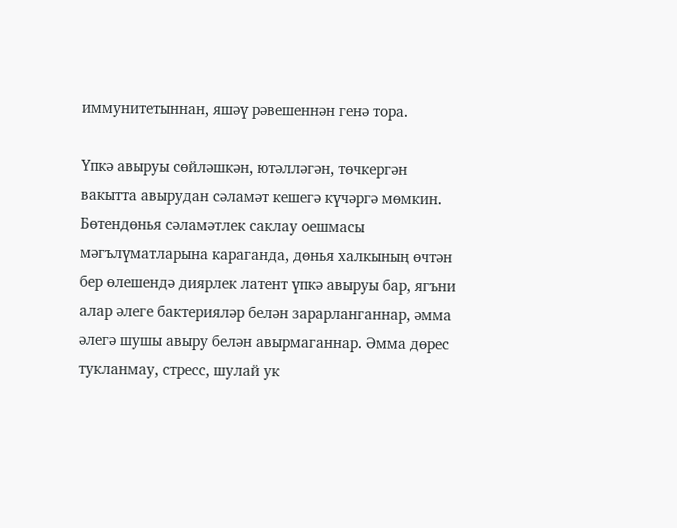иммунитетыннан, яшәү рәвешеннән генә тора.

Үпкә авыруы сөйләшкән, ютәлләгән, төчкергән вакытта авырудан сәламәт кешегә күчәргә мөмкин. Бөтендөнья сәламәтлек саклау оешмасы мәгълүматларына караганда, дөнья халкының өчтән бер өлешендә диярлек латент үпкә авыруы бар, ягъни алар әлеге бактерияләр белән зарарланганнар, әмма әлегә шушы авыру белән авырмаганнар. Әмма дөрес тукланмау, стресс, шулай ук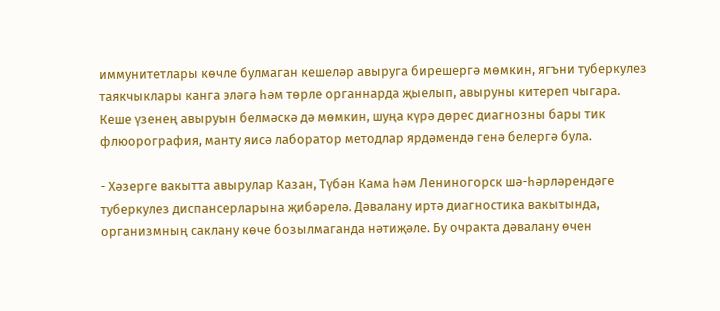иммунитетлары көчле булмаган кешеләр авыруга бирешергә мөмкин, ягъни туберкулез таякчыклары канга эләгә һәм төрле органнарда җыелып, авыруны китереп чыгара. Кеше үзенең авыруын белмәскә дә мөмкин, шуңа күрә дөрес диагнозны бары тик флюорография, манту яисә лаборатор методлар ярдәмендә генә белергә була.

- Хәзерге вакытта авырулар Казан, Түбән Кама һәм Лениногорск шә-һәрләрендәге туберкулез диспансерларына җибәрелә. Дәвалану иртә диагностика вакытында, организмның саклану көче бозылмаганда нәтиҗәле. Бу очракта дәвалану өчен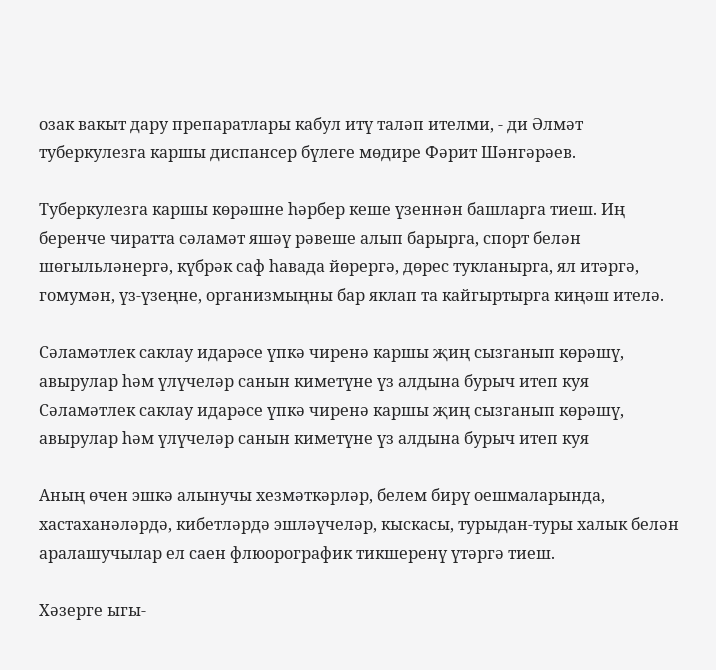озак вакыт дару препаратлары кабул итү таләп ителми, - ди Әлмәт туберкулезга каршы диспансер бүлеге мөдире Фәрит Шәнгәрәев.

Туберкулезга каршы көрәшне һәрбер кеше үзеннән башларга тиеш. Иң беренче чиратта сәламәт яшәү рәвеше алып барырга, спорт белән шөгыльләнергә, күбрәк саф һавада йөрергә, дөрес тукланырга, ял итәргә, гомумән, үз-үзеңне, организмыңны бар яклап та кайгыртырга киңәш ителә.

Сәламәтлек саклау идарәсе үпкә чиренә каршы җиң сызганып көрәшү,  авырулар һәм үлүчеләр санын киметүне үз алдына бурыч итеп куя
Сәламәтлек саклау идарәсе үпкә чиренә каршы җиң сызганып көрәшү, авырулар һәм үлүчеләр санын киметүне үз алдына бурыч итеп куя

Аның өчен эшкә алынучы хезмәткәрләр, белем бирү оешмаларында, хастаханәләрдә, кибетләрдә эшләүчеләр, кыскасы, турыдан-туры халык белән аралашучылар ел саен флюорографик тикшеренү үтәргә тиеш.

Хәзерге ыгы-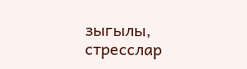зыгылы, стресслар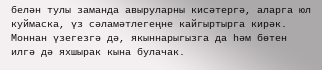белән тулы заманда авыруларны кисәтергә, аларга юл куймаска, үз сәламәтлегеңне кайгыртырга кирәк. Моннан үзегезгә дә, якыннарыгызга да һәм бөтен илгә дә яхшырак кына булачак.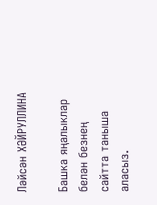Ләйсән ХӘЙРУЛЛИНА

Башка яңалыклар белән безнең сайтта таныша аласыз.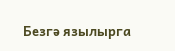Безгә язылырга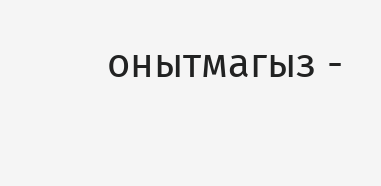онытмагыз -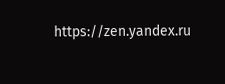https://zen.yandex.ru